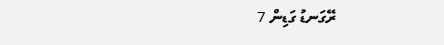ރޭގަނޑު ގަޑިން 7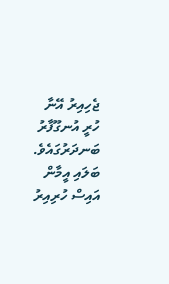ޖެހިއިރު އޭނާ ހުރީ އުނގޫފާރު ބަނދަރުގައެވެ. ބަލައި އީމާން އައިސް ހުރިއިރު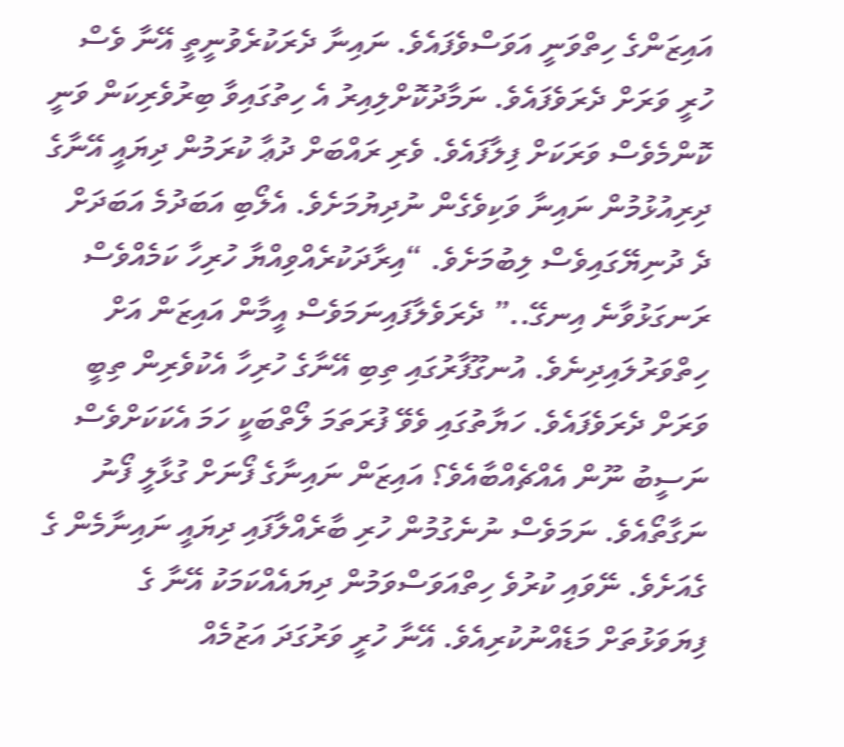އައިޒަންގެ ހިތްވަނީ އަވަސްވެފައެވެ. ނައިނާ ދެރަކުރެވުނީތީ އޭނާ ވެސް ހުރީ ވަރަށް ދެރަވެފައެވެ. ނަމާދުކޮށްލިއިރު އެ ހިތުގައިވާ ބިރުވެރިކަން ވަނީ ކޮންމެވެސް ވަރަކަށް ފިލާފައެވެ. ވެރި ރައްބަށް ދުޢާ ކުރަމުން ދިޔައީ އޭނާގެ ދިރިއުޅުމުން ނައިނާ ވަކިވެގެން ނުދިޔުމަށެވެ. އެލޯބި އަބަދުމެ އަބަދަށް ދެ ދުނިޔޭގައިވެސް ލިބުމަށެވެ. “އިރާދަކުރެއްވިއްޔާ ހުރިހާ ކަމެއްވެސް ރަނގަޅުވާނެ އިނގޭ..” ދެރަވެލާފައިނަމަވެސް އީމާން އައިޒަން އަށް ހިތްވަރުލައިދިނެވެ. އުނގޫފާރުގައި ތިބި އޭނާގެ ހުރިހާ އެކުވެރިން ތިބީ ވަރަށް ދެރަވެފައެވެ. ހަޔާތުގައި ވެވޭ ފުރަތަމަ ލޯތްބަކީ ހަމަ އެކަކަށްވެސް ނަސީބު ނޫން އެއްޗެއްބާއެވެ؟ އައިޒަން ނައިނާގެ ފޯނަށް ގުޅާލީ ފޯނު ނަގާތޯއެވެ. ނަމަވެސް ނުނެގުމުން ހުރި ބާރެއްލާފައި ދިޔައީ ނައިނާމެން ގެ ގެއަށެވެ. ނޭވައި ކުރުވެ ހިތްއަވަސްވަމުން ދިޔައެއްކަމަކު އޭނާ ގެ ފިޔަވަޅުތަށް މަޑެއްނުކުރިއެވެ. އޭނާ ހުރީ ވަރުގަދަ އަޒުމެއް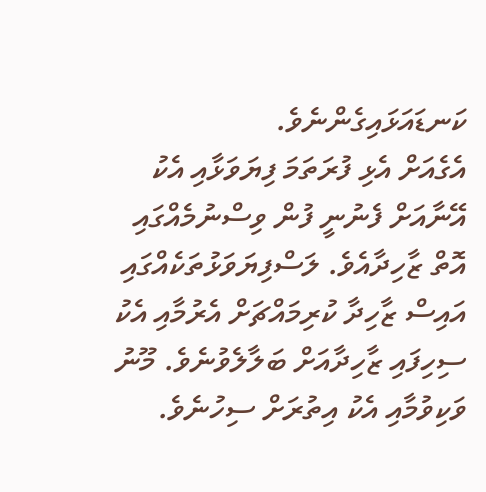ކަނޑައަޅައިގެންނެވެ.
އެގެއަށް އެޅި ފުރަތަމަ ފިޔަވަޅާއި އެކު އޭނާއަށް ފެނުނީ ފުން ވިސްނުމެއްގައި އޮތް ޒާހިދާއެވެ. ލަސްފިޔަވަޅުތަކެއްގައި އައިސް ޒާހިދާ ކުރިމައްޗަށް އެރުމާއި އެކު ސިހިފައި ޒާހިދާއަށް ބަލާލެވުނެވެ. މޫނު ވަކިވުމާއި އެކު އިތުރަށް ސިހުނެވެ.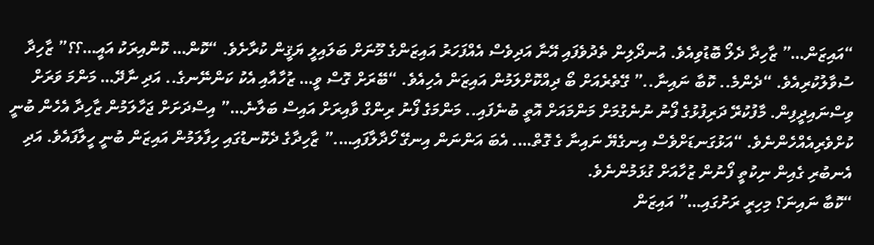“އައިޒަން…” ޒާހިދާ ދެލޯ ބޮޑުވިއެވެ. އުނދޯލިން ތެދުވެފައި އޭނާ އަދިވެސް އެއްފަހަރު އައިޒަންގެ މޫނަށް ބަލައިލީ ޔަޤީން ކުރާށެވެ. “ކޮން… ކޮންއިރަކު އައީ…؟؟” ޒާހިދާ ސުވާލުކުރިއެވެ. “ދެންމެ.. ކޮބާ ނައިނާ..” ގޭތެރެއަށް ބޯ ދިއްކޮށްލަމުން އައިޒަން އެހިއެވެ. “ބޭރަށް ގޮސް ވީ… ޒުހާއާއި އެކު ކަންނޭނގެ.. އަދި ނާދޭ… މަންމަ ވަރަށް ވިސްނައިދީފިން. މާފުކުރޭ ދަރިފުޅުގެ ފޯނު ނުނެގުމަށް މަންމައަށް އޮތީ ބުނެފައި.. މަންމަގެ ފޯނު ރިންގް ވާއިރަށް އައިސް ބަލާނެ…” އިސްދަށަށް ޖަހާލަމުން ޒާހިދާ އެހެން ބުނީ ކުށްވެރިއެއްހެންނެވެ. “އަޅުގަނޑަށްވެސް އިނގެޔޭ ނައިނާ ގެ ގޮތް…. އެބަ އަންނަން އިނގޭ ހޯދާލާފައި….” ޒާހިދާގެ ދެކޮނޑުގައި ހިފާލަމުން އައިޒަން ބުނީ ހީލާފައެވެ. އަދި އެނބުރި ގެއިން ނިކުތީ ފޯނުން ޒުހާއަށް ގުޅަމުންނެވެ.
“ކޮބާ ނައިނަ؟ މިހިރީ ރަށުގައި…” އައިޒަން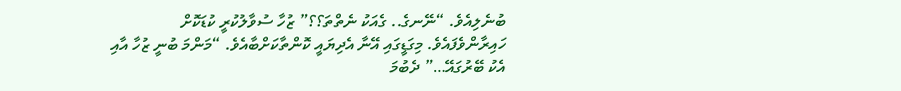ބުނެލިއެވެ. “ނޭނގެ.. ގެއަކު ނެތްތަ؟؟” ޒުހާ ސުވާލުކުރީ ކުޑަކޮށް ހައިރާންވެފައެވެ. މިގަޑީގައި އޭނާ އެދިޔައީ ކޮންތާކަށްބާއެވެ. “މަންމަ ބުނީ ޒުހާ އާއި އެކު ބޭރުގައޭ…” ދެބުމަ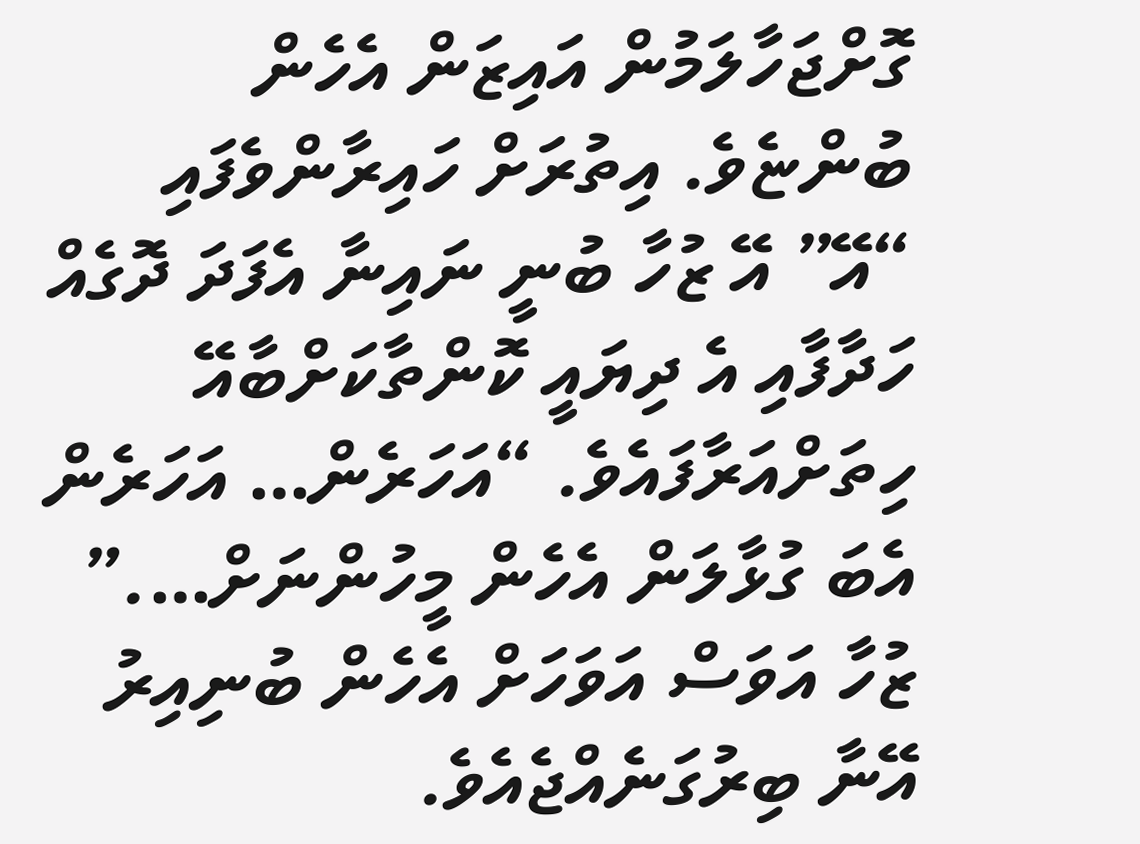ގޮށްޖަހާލަމުން އައިޒަން އެހެން ބުންޏެވެ. އިތުރަށް ހައިރާންވެފައި “އޭ” އޭ ޒުހާ ބުނީ ނައިނާ އެފަދަ ދޮގެއް ހަދާފާއި އެ ދިޔައީ ކޮންތާކަށްބާއޭ ހިތަށްއަރާފައެވެ. “އަހަރެން… އަހަރެން އެބަ ގުޅާލަން އެހެން މީހުންނަށް….” ޒުހާ އަވަސް އަވަހަށް އެހެން ބުނިއިރު އޭނާ ބިރުގަނެއްޖެއެވެ.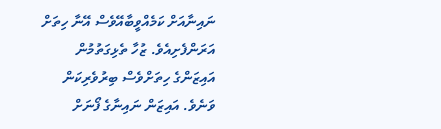ނައިނާއަށް ކަމެއްވީބާއޭވެސް އޭނާ ހިތަށް އަރަންފެށިއެވެ. ޒުހާ ތެޅިގަތުމުން އައިޒަންގެ ހިތަށްވެސް ބިރުވެރިކަން ވަނެވެ. އައިޒަން ނައިނާގެ ފޯނަށް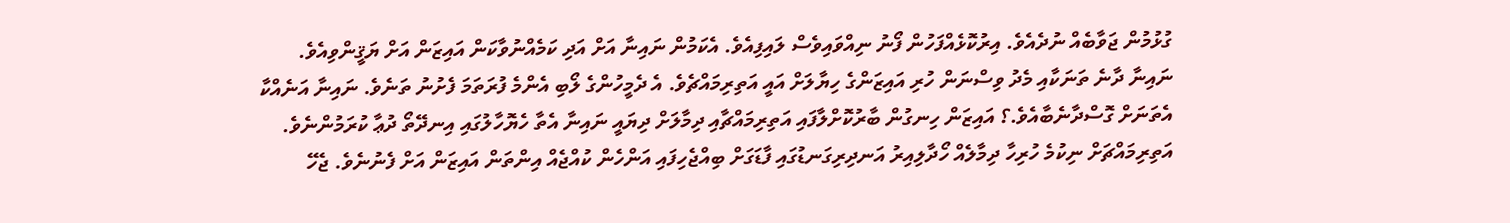ގުޅުމުން ޖަވާބެއް ނުދެއެވެ. އިރުކޮޅެއްފަހުން ފޯނު ނިއްވައިވެސް ލައިފިއެވެ. އެކަމުން ނައިނާ އަށް އަދި ކަމެއްނުވާކަން އައިޒަން އަށް ޔަޤީންވިއެވެ.
ނައިނާ ދާނެ ތަނަކާއި މެދު ވިސްނަން ހުރި އައިޒަންގެ ހިޔާލަށް އައީ އަތިރިމައްޗެވެ. އެ ދެމީހުންގެ ލޯބި އެންމެ ފުރަތަމަ ފެށުނު ތަނެވެ. ނައިނާ އަނެއްކާ އެތަނަށް ގޮސްދާނެބާއެވެ.؟ އައިޒަން ހިނގުން ބާރުކޮށްލާފައި އަތިރިމައްޗާއި ދިމާލަށް ދިޔައީ ނައިނާ އެތާ ހެޔޮހާލުގައި އިނދޭތޯ ދުޢާ ކުރަމުންނެވެ. އަތިރިމައްޗަށް ނިކުމެ ހުރިހާ ދިމާލެއް ހޯދާލިއިރު އަނދިރިގަނޑުގައި ފާޑަގަށް ބިއްޖެހިފައި އަންހެން ކުއްޖެއް އިންތަން އައިޒަން އަށް ފެނުނެވެ. ޖެހޭ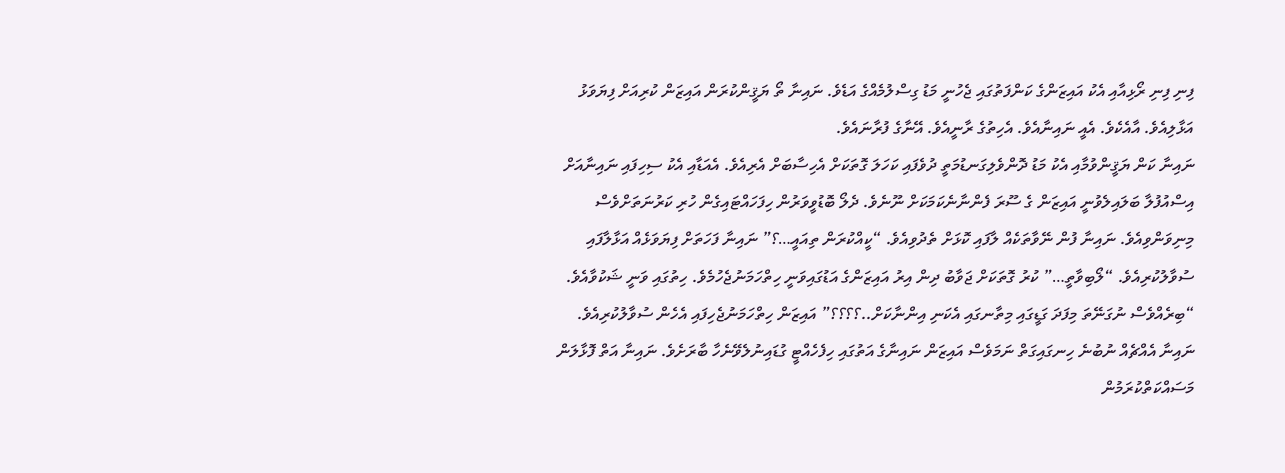ފިނި ފިނި ރޯޅިއާއި އެކު އައިޒަންގެ ކަންފަތުގައި ޖެހުނީ މަޑު ގިސްލުމެއްގެ އަޑެވެ. ނައިނާ ތޯ ޔަޤީންކުރަން އައިޒަން ކުރިއަށް ފިޔަވަޅު އަޅާލިއެވެ. އާއެކެވެ. އެއީ ނައިނާއެވެ. އެހިތުގެ ރާނީއެވެ. އޭނާގެ ފުރާނައެވެ.
ނައިނާ ކަން ޔަޤީންވުމާއި އެކު މަޑު ދޮންވެލިގަނޑުމަތީ ދުވެފައި ކަހަލަ ގޮތަކަށް އެހިސާބަށް އެރިއެވެ. އެއަޑާއި އެކު ސިހިފައި ނައިނާއަށް އިސްއުފުލާ ބަލައިލެވުނީ އައިޒަން ގެ ސޫރަ ފެންނާނެކަމަކަށް ނޫނެވެ. ދެލޯ ބޮޑުވީވަރުން ހިފަހައްޓައިގެން ހުރި ކަރުނަތަށްވެސް މިނިވަންވިއެވެ. ނައިނާ ފުން ނޭވާތަކެއް ލާފައި ކޮޅަށް ތެދުވިއެވެ. “ކީއްކުރަން ތިއައީ…؟” ނައިނާ ފަހަތަށް ފިޔަވަޅެއް އަޅާލާފައި ސުވާލުކުރިއެވެ. “ލޯބިވާތީ…” ކުރު ގޮތަކަށް ޖަވާބު ދިން އިރު އައިޒަންގެ އަޑުގައިވަނީ ހިތްހަމަނުޖެހުމެވެ. ހިތުގައި ވަނީ ޝަކުވާއެވެ. “ބިރެއްވެސް ނުގަނޭތަ މިފަދަ ގަޑީގައި މިތާނގައި އެކަނި އިންނާކަށް..؟؟؟؟” އައިޒަން ހިތްހަމަނުޖެހިފައި އެހެން ސުވާލުކުރިއެވެ. ނައިނާ އެއްޗެއް ނުބުނެ ހިނގައިގަތް ނަމަވެސް އައިޒަން ނައިނާގެ އަތުގައި ހިފެހެއްޓީ ގުޑައިނުލެވޭނެހާ ބާރަށެވެ. ނައިނާ އަތް ފޮޅާލަން މަސައްކަތްކުރަމުން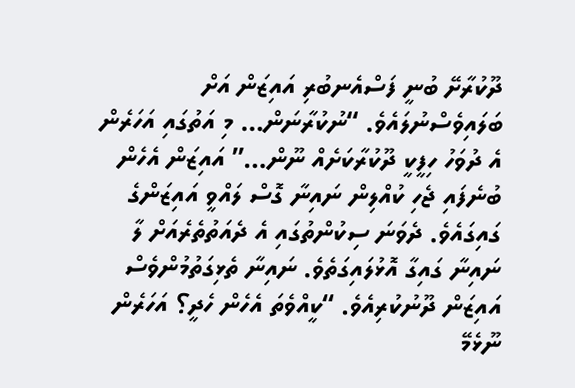ދޫކުރާށޭ ބުނީ ފަސްއެނބުރި އައިޒަން އަށް ބަލައިވެސްނުލައެވެ. “ނުކުރާނަން… މި އަތުގައި އަހަރެން އެ ދުވަހު ހިފީކީ ދޫކުރާކަށެއް ނޫން…” އައިޒަން އެހެން ބުނެފައި ޖެހި ކުއްލިން ނައިނާ ގޮސް ލައްވީ އައިޒަންގެ ގައިގައެވެ. ދެވަނަ ސިކުންތުގައި އެ ދެއަތުތެރެއަށް ލާ ނައިނާ ގައިގާ އޮޅުލައިގަތެވެ. ނައިނާ ތެޅިގަތުމުންވެސް އައިޒަން ދޫނުކުރިއެވެ. “ކީއްވެތަ އެހެން ހެދީ؟ އަހަރެން ނޫޅެމޭ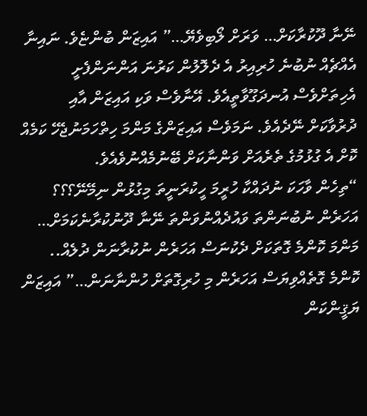ނޭނާ ދޫކުރާކަށް… ވަރަށް ލޯބިވެޔޭ…” އައިޒަން ބުންޏެވެ. ނައިނާ އެއްޗެއް ނުބުނެ ހުރިއިރު އެ ދެލޮލުން ކަރުނަ އަންނަންފެށީ އެހިތަށްވެސް އުނދަގޫވާތީއެވެ. އޭނާވެސް ވަކި އައިޒަން އާއި ދުރުވާކަށް ނޭދެއެވެ. ނަމަވެސް އައިޒަންގެ މަންމަ ހިތްހަމަނުޖެހޭ ކަމެއް ކޮށް އެ ގުޅުމުގެ ތެރެއަށް ވަންނާކަށް ބޭނުމެއްނުވެއެވެ.
“ތިހެން ވާހަކަ ނުދައްކާ ހުރީމަ ހީކުރަނީތަ މިގުޅުން ނިމޭނޭ؟؟؟ އަހަރެން ނުބުނަންތަ ވައުދެއްނުވަންތަ ނޭނާ ދޫނުކުރާނެކަމަށް… މަންމަ ކޮންމެ ގޮތަކަށް ދެކުނަސް އަހަރެން ނުކުރާނަން ދުލެއް.. ކޮންމެ ގޮތެއްވިޔަސް އަހަރެން މި ހުރިގޮތަށް ހުންނާނަން…” އައިޒަން ޔަޤީންކަން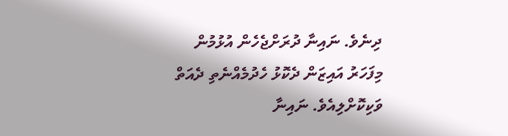ދިނެވެ. ނައިނާ ދުރަށްޖެހެން އުޅުމުން މިފަހަރު އައިޒަން ދެކޮޅު ހެދުމެއްނެތި ދެއަތް ވަކިކޮށްލިއެވެ. ނައިނާ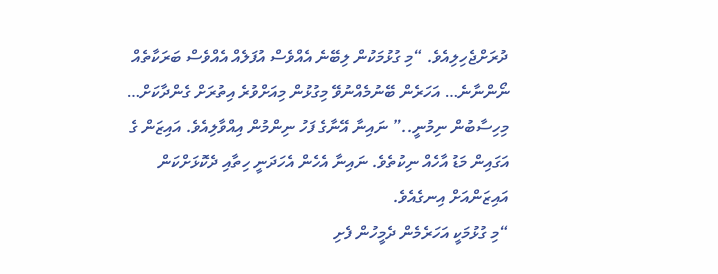ދުރަށްޖެހިލިއެވެ. “މި ގުޅުމަކުން ލިބޭނެ އެއްވެސް އުފަލެއް އެއްވެސް ބަރަކާތެއް ނޯންނާނެ… އަހަރެން ބޭނުމެއްނުވޭ މިގުޅުން މިއަށްވުރެ އިތުރަށް ގެންދާކަށް… މިހިސާބުން ނިމުނީ..” ނައިނާ އޭނާގެ ފަހު ނިންމުން އިއްވާލިއެވެ. އައިޒަން ގެ އަގައިން މަޑު އާހެއް ނިކުތެވެ. ނައިނާ އެހެން އެހަދަނީ ހިތާއި ދެކޮޅަށްކަން އައިޒަންއަށް އިނގެއެވެ.
“މި ގުޅުމަކީ އަހަރެމެން ދެމީހުން ފެށި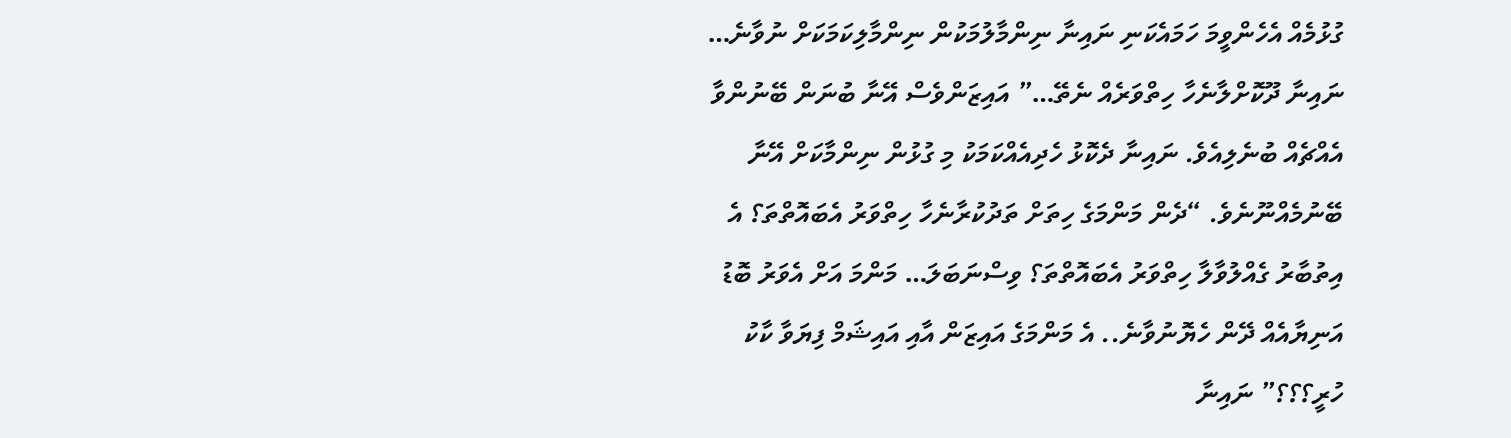ގުޅުމެއް އެހެންވީމަ ހަމައެކަނި ނައިނާ ނިންމާލުމަކުން ނިންމާލިކަމަކަށް ނުވާނެ… ނައިނާ ދޫކޮށްލާނެހާ ހިތްވަރެއް ނެތޭ…” އައިޒަންވެސް އޭނާ ބުނަން ބޭނުންވާ އެއްޗެއް ބުނެލިއެވެ. ނައިނާ ދެކޮޅު ހެދިއެއްކަމަކު މި ގުޅުން ނިންމާކަށް އޭނާ ބޭނުމެއްނޫނެވެ. “ދެން މަންމަގެ ހިތަށް ތަދުކުރާނެހާ ހިތްވަރު އެބައޮތްތަ؟ އެ އިތުބާރު ގެއްލުވާލާ ހިތްވަރު އެބައޮތްތަ؟ ވިސްނަބަލަ… މަންމަ އަށް އެވަރު ބޮޑު އަނިޔާއެއް ދޭން ހެޔޮނުވާނެ.. އެ މަންމަގެ އައިޒަން އާއި އައިޝަމް ފިޔަވާ ކާކު ހުރީ؟؟؟” ނައިނާ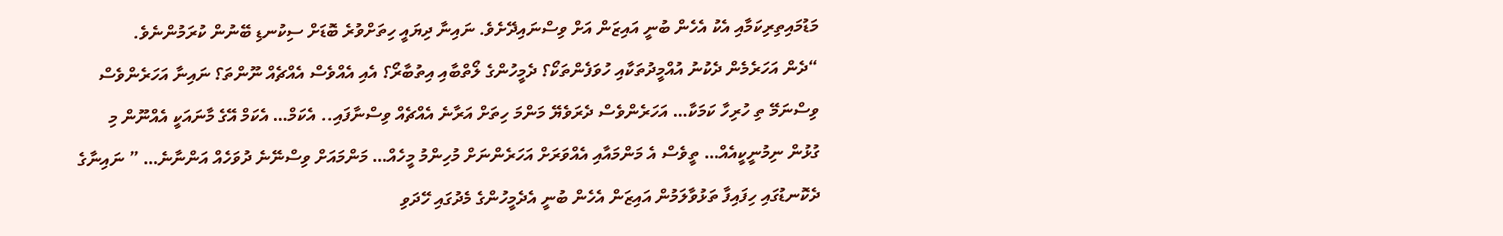މަޑުމައިތިރިކަމާއި އެކު އެހެން ބުނީ އައިޒަން އަށް ވިސްނައިދޭށެވެ. ނައިނާ ދިޔައީ ހިތަށްވުރެ ބޮޑަށް ސިކުނޑި ބޭނުން ކުރަމުންނެވެ.
“ދެން އަހަރެމެން ދެކުނު އުއްމީދުތަކާއި ހުވަފެންތަކޯ؟ ދެމީހުންގެ ލޯތްބާއި އިތުބާރޯ؟ އެއި އެއްވެސް އެއްޗެއް ނޫންތަ؟ ނައިނާ އަހަރެންވެސް ވިސްނަމޭ ތި ހުރިހާ ކަމަކާ… އަހަރެންވެސް ދެރަވެޔޭ މަންމަ ހިތަށް އަރާނެ އެއްޗެއް ވިސްނާފައި.. އެކަމް… އެކަމް އޭގެ މާނައަކީ އެއްނޫން މި ގުޅުން ނިމުނީކީއެއް… ތީވެސް އެ މަންމައާއި އެއްވަރަށް އަހަރެންނަށް މުހިންމު މީހެއް… މަންމައަށް ވިސްނޭނެ ދުވަހެއް އަންނާނެ… ” ނައިނާގެ ދެކޮނޑުގައި ހިފައިފާ ތަޅުވާލަމުން އައިޒަން އެހެން ބުނީ އެދެމީހުންގެ މެދުގައި ހޭދަވި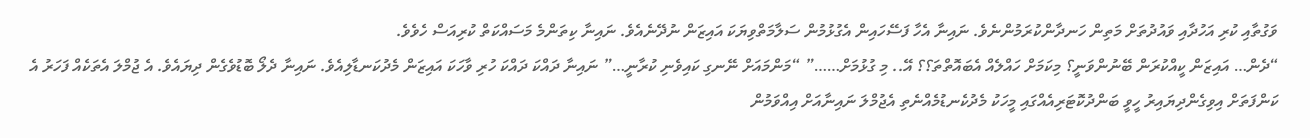ވަގުތާއި ކުރި އަހުދާއި ވައުދުތަށް މަތިން ހަނދާންކުރަމުންނެވެ. ނައިނާ އެހާ ފަސޭހައިން އެގުޅުމުން ސަލާމަތްވިޔަކަ އައިޒަން ނުދޭނެއެވެ. ނައިނާ ކިތަންމެ މަސައްކަތް ކުރިއަސް ހެވެވެ.
“ދެން… އައިޒަން ކީއްކުރަން ބޭނުންވަނީ؟ މިކަމަށް ހައްލެއް އެބައޮތްތަ؟؟ އޭ.. މި ގުޅުމަށް……” “މަންމައަށް ނޭނގި ކައިވެނި ކުރާނީ…” ނައިނާ ދައްކަ ދައްކަ ހުރި ވާހަކަ އައިޒަން މެދުކަނޑާލިއެވެ. ނައިނާ ދެލޯ ބޮޑުވެގެން ދިޔައެވެ. އެ ޖުމްލަ އެތަކެއް ފަހަރު އެ ކަންފަތަށް އިވިގެންދިޔައިރު ހީވީ ބަންދުކޮޓަރިއެއްގައި މީހަކު މެދުކެނޑުމެއްނެތި އެޖުމްލަ ނައިނާއަށް އިއްވަމުން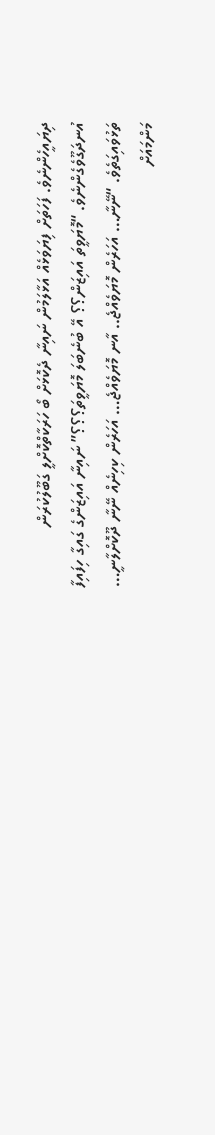ދިޔައީހެންނެވެ. ފަހަތަށް ފިޔަވަޅެއް އަޅާލަމުން ނައިނާ ދެކޮޅަށް ބޯ ހަރަކާތްކޮށްލީ ގަބޫލުކުރަން އުނދަގޫވެގެންނެވެ. “މޮޔަވީތަ އައިޒަން؟؟ އޭ ބުނެބަލަ މޮޔަވީތަ؟؟؟” ނައިނާ އައިޒަންގެ ގައިގާ ހިފައިފާ ތަޅުވައިގަތެވެ. “ނޭނާ… އަހަރެން މޮޔަވެއްޖެ.. އާނ މޮޔަވެއްޖެ… އަހަރެން ކިހިނެއް ނޭނާ ދޫކޮށްލާނީ… މަންމައަށް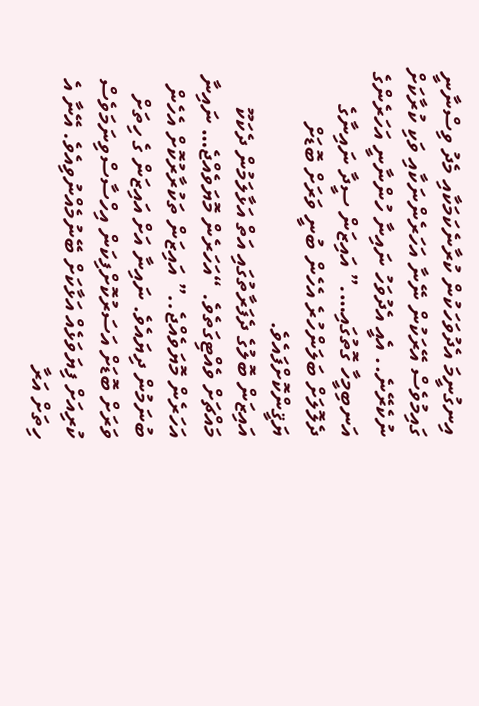އިނގުނީމަ އެދުވަހަކުން ކުރާނެކަމަކާއި މެދު ވިސްނާނީ ގައިމުވެސް އޭރަކުން ނޭނާ އަހަރެންނަކާއި ވަކި ކުރާކަށް ނުކެރޭނެ.. އެއީ އެދުވަހު ނައިނާ ހުންނާނީ އަހަރެންގެ އަނބިމީހާ ގޮތުގައި….” އައިޒަން ސީދާ ނައިނާގެ ދެލޮލަށް ބަލަންހުރެ އެހެން ބުނީ ވަރަށް ބޮޑަށް ޔަޤީންކޮށްފައެވެ.
އައިޒަން ބޮލުގެ ދެފަރާތުގައި އަތް އަޅާލަމުން ދެކަކޫ މައްޗަށް ވެއްޓިގަތެވެ. “އަހަރެން މޮޔަވެއްޖެ… ނައިނާ އަހަރެން މޮޔަވެއްޖެ..” އައިޒަން ތަކުރާރުކޮށް އެހެން ބުނަމުން ދިޔައެވެ. ނައިނާ އަށް އައިޒަން ގެ ހިތަށް ވަރަށް ބޮޑަށް އަސަރުކޮށްފިކަން އިހްސާސްވިނަމަވެސް ކުރިއަށް ފިޔަވަޅެއް އަޅާކަށް ބޭނުމެއްނުވިއެވެ. އޭނާ އެ ހިތަށް އަރާ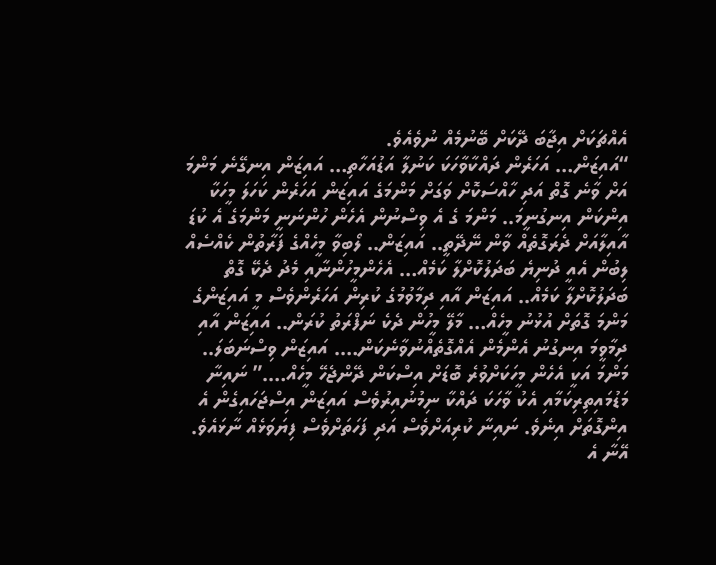އެއްޗަކަށް އިޖާބަ ދޭކަށް ބޭނުމެއް ނުވެއެވެ.
“އައިޒަން… އަހަރެން ދައްކާވާހަކަ ކަނުލާ އަޑުއަހާތި… އައިޒަން އިނގޭނެ މަންމަ އަށް ވާނެ ގޮތް އަދި ހާއްސަކޮށް ވަގަށް މަންމަގެ އައިޒަން އަހަރެން ކަހަލަ މީހަކާ އިންކަން އިނގުނީމަ.. މަންމަ ގެ އެ ވިސްނުން އެހެން ހުންނަނީ މަންމަގެ އެ ކުޑަ އާއިލާއަށް ދެރަގޮތެއް ވާން ނޭދޭތީ.. އައިޒަން.. ލޯބިވާ މީހެއްގެ ފަރާތުން ކެއްސެއް ލިބުން އެއީ ދުނިޔެ ބަދަލުކޮށްލާ ކަމެއް… އެހެންމީހުންނާއި މެދު ދެކޭ ގޮތް ބަދަލުކޮށްލާ ކަމެއް.. އައިޒަން އާއި ދިމާވުމުގެ ކުރިން އަހަރެންވެސް މީ އައިޒަންގެ މަންމަ ގޮތަށް އުޅުނު މީހެއް… މާލޭ މީހުން ދެކެ ނަފްރަތު ކުރަން.. އައިޒަން އާއި ދިމާވީމަ އިނގުނު އެންމެން އެއްގޮތެއްނުވާނެކަން…. އައިޒަން ވިސްނަބަލަ.. މަންމަ އަކީ އެހެން މީހަކަށްވުރެ ބޮޑަށް އިސްކަން ދޭންޖެހޭ މީހެއް….” ނައިނާ މަޑުމައިތިރިކަމާއި އެކު ވާހަކަ ދައްކާ ނިމުނުއިރުވެސް އައިޒަން އިސްޖަހައިގެން އެ އިންގޮތަށް އިނެވެ. ނައިނާ ކުރިއަށްވެސް އަދި ފަހަތަށްވެސް ފިޔަވަޅެއް ނާޅައެވެ. އޭނާ އެ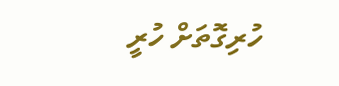ހުރިގޮތަށް ހުރީ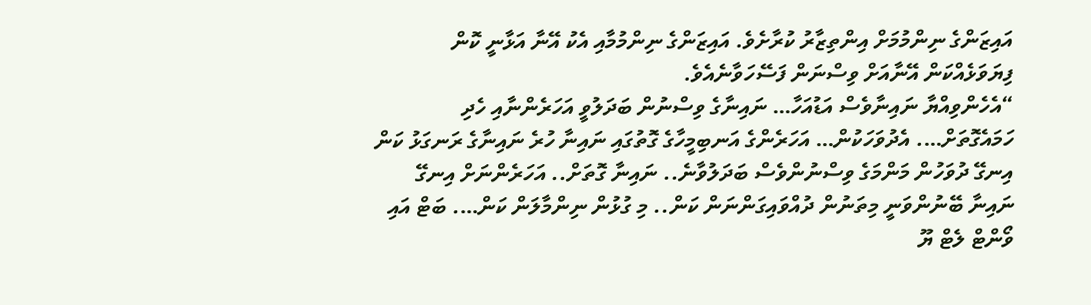އައިޒަންގެ ނިންމުމަށް އިންތިޒާރު ކުރާށެވެ. އައިޒަންގެ ނިންމުމާއި އެކު އޭނާ އަޅާނީ ކޮން ފިޔަވަޅެއްކަން އޭނާއަށް ވިސްނަން ފަސޭހަވާނެއެވެ.
“އެހެންވިއްޔާ ނައިނާވެސް އަޑުއަހާ… ނައިނާގެ ވިސްނުން ބަދަލުވީ އަހަރެންނާއި ހެދި ހަމައެގޮތަށް…. އެދުވަހަކުން… އަހަރެންގެ އަނބިމީހާގެ ގޮތުގައި ނައިނާ ހުރެ ނައިނާގެ ރަނގަޅު ކަން އިނގޭ ދުވަހުން މަންމަގެ ވިސްނުންވެސް ބަދަލުވާނެ.. ނައިނާ ގޮތަށް.. އަހަރެންނަށް އިނގޭ ނައިނާ ބޭނުންވަނީ މިތަނުން ދުއްވައިގަންނަން ކަން.. މި ގުޅުން ނިންމާލަން ކަން…. ބަޓް އައި ވޯންޓް ލެޓް ޔޫ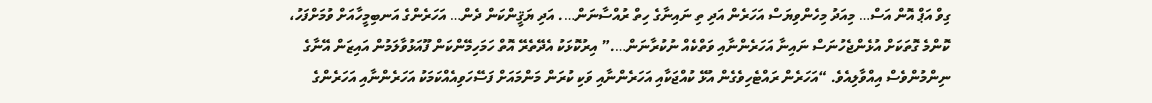ގިވް އަޕް އޮން އަސް… މިއަދު މިހެންވިޔަސް އަހަރެން އަދި ތި ނައިނާގެ ހިތް ރުއްސާނަން…. އަދި ޔަޤީންކަން ދެން… އަހަރެންގެ އަނބިމީހާއަށް ވުމަށްފަހު، ކޮންމެ ގޮތަކަށް އުޅެންޖެހުނަސް ނައިނާ އަހަރެންނާއި ވަތްކެއް ނުކުރާނަން….” އިރުކޮޅަކު އެދޭތެރޭ އޮތް ހަމަހިމޭންކަން ފޫއަޅުވާލަމުން އައިޒަން އޭނާގެ ނިންމުންވެސް އިއްވާލިއެވެ. “އަހަރެން ރައްޓެހިވެގެން އުޅޭ ކުއްޖަކާއި އަހަރެންނާއި ވަކި ކުރަން މަންމައަށް ފަސޭހަވިއެއްކަމަކު އަހަރެންނާއި އަހަރެންގެ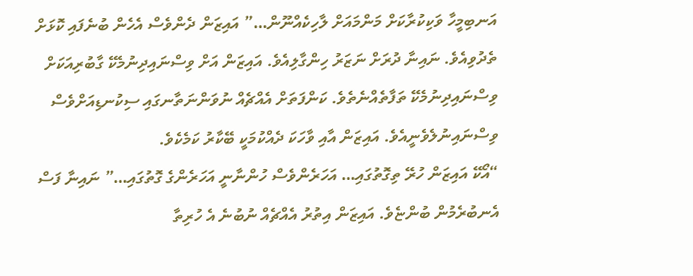އަނބިމީހާ ވަކިކުރާކަށް މަންމައަށް ލާހިކެއްނޫން…” އައިޒަން ދެންވެސް އެހެން ބުނެފައި ކޮޅަށް ތެދުވިއެވެ. ނައިނާ ދުރަށް ނަޒަރު ހިންގާލިއެވެ. އައިޒަން އަށް ވިސްނައިދިނުމެކޭ ގާބުރިއަކަށް ވިސްނައިދިނުމެކޭ ތަފާތެއްނެތެވެ. ކަންފަތަށް އެއްޗެއް ނުވަންނަތާނގައި ސިކުނޑިއަށްވެސް ވިސްނައިނުލެވެނީއެވެ. އައިޒަން އާއި ވާހަކަ ދެއްކުމަކީ ބޭކާރު ކަމެކެވެ.
“އޯކޭ އައިޒަން ހުރޭ ތިގޮތުގައި… އަހަރެންވެސް ހުންނާނީ އަހަރެންގެ ގޮތުގައި…” ނައިނާ ފަސް އެނބުރެމުން ބުންޏެވެ. އައިޒަން އިތުރު އެއްޗެއް ނުބުނެ އެ ހުރިތާ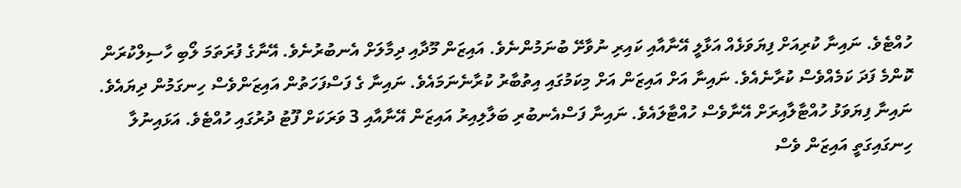ހުއްޓެވެ. ނައިނާ ކުރިއަށް ފިޔަވަޅެއް އަޅާލީ އޭނާއާއި ކައިރި ނުވާށޭ ބުނަމުންނެވެ. އައިޒަން މޫދާއި ދިމާލަށް އެނބުރުނެވެ. އޭނާގެ ފުރަތަމަ ލޯބި ހާސިލްކުރަން ކޮންމެ ފަދަ ކަމެއްވެސް ކުރާނެއެވެ. ނައިނާ އަށް އައިޒަން އަށް މިކަމުގައި އިތުބާރު ކުރާނެނަމައެވެ. ނައިނާ ގެ ފަސްފަހަތުން އައިޒަންވެސް ހިނގަމުން ދިޔައެވެ. ނައިނާ ފިޔަވަޅު ހުއްޓާލާއިރަށް އޭނާވެސް ހުއްޓާލައެވެ. ނައިނާ ފަސްއެނބުރި ބަލާލިއިރު އައިޒަން އޭނާއާއި 3 ވަރަކަށް ފޫޓު ދުރުގައި ހުއްޓެވެ. އަޅައިނުލާ ހިނގައިގަތީ އައިޒަން ވެސް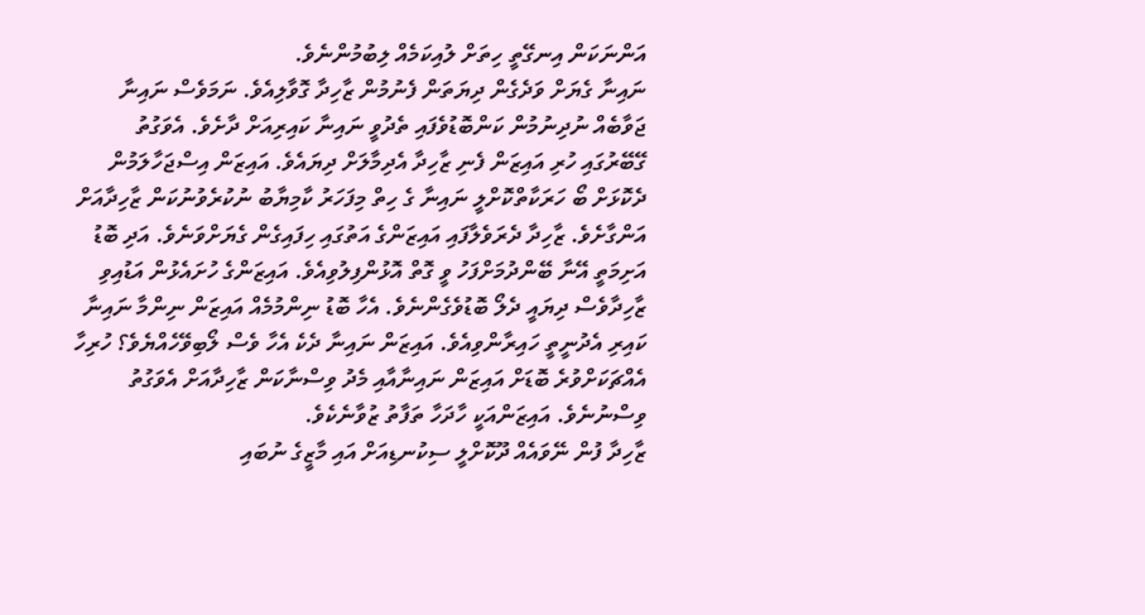އަންނަކަން އިނގޭތީ ހިތަށް ލުއިކަމެއް ލިބުމުންނެވެ.
ނައިނާ ގެޔަށް ވަދެގެން ދިޔަތަން ފެނުމުން ޒާހިދާ ގޮވާލިއެވެ. ނަމަވެސް ނައިނާ ޖަވާބެއް ނުދިނުމުން ކަންބޮޑުވެފައި ތެދުވީ ނައިނާ ކައިރިއަށް ދާށެވެ. އެވަގުތު ގޭބޭރުގައި ހުރި އައިޒަން ފެނި ޒާހިދާ އެދިމާލަށް ދިޔައެވެ. އައިޒަން އިސްޖަހާލަމުން ދެކޮޅަށް ބޯ ހަރަކާތްކޮށްލީ ނައިނާ ގެ ހިތް މިފަހަރު ކާމިޔާބު ނުކުރެވުނުކަން ޒާހިދާއަށް އަންގާށެވެ. ޒާހިދާ ދެރަވެލާފައި އައިޒަންގެ އަތުގައި ހިފައިގެން ގެޔަށްވަނެވެ. އަދި ބޮޑު އަށިމަތީ އޭނާ ބޭންދުމަށްފަހު ވީ ގޮތް އޮޅުންފިލުވިއެވެ. އައިޒަންގެ ހުށައެޅުން އަޑުއިވި ޒާހިދާވެސް ދިޔައީ ދެލޯ ބޮޑުވެގެންނެވެ. އެހާ ބޮޑު ނިންމުމެއް އައިޒަން ނިންމާ ނައިނާ ކައިރި އެދުނީތީ ހައިރާންވިއެވެ. އައިޒަން ނައިނާ ދެކެ އެހާ ވެސް ލޯބިވޭހެއްޔެވެ؟ ހުރިހާ އެއްޗަކަށްވުރެ ބޮޑަށް އައިޒަން ނައިނާއާއި މެދު ވިސްނާކަން ޒާހިދާއަށް އެވަގުތު ވިސްނުނެވެ. އައިޒަންއަކީ ހާދަހާ ތަފާތު ޒުވާނެކެވެ.
ޒާހިދާ ފުން ނޭވައެއް ދޫކޮށްލީ ސިކުނޑިއަށް އައި މާޒީގެ ނުބައި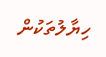ހިޔާލުތަކުން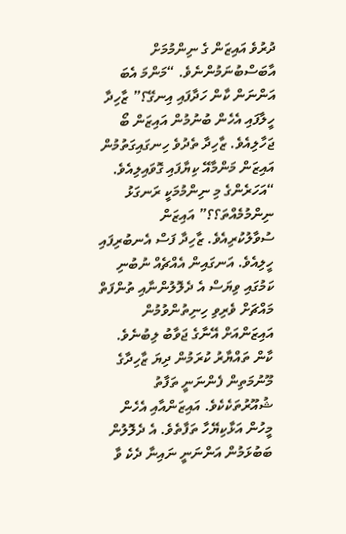ދުރުވެ އައިޒަން ގެ ނިންމުމަށް އާބަސްބުނަމުންނެވެ. “މަންމަ އެބަ އަންނަން ކާން ހަދާފައި އިނގޭ؟” ޒާހިދާ ހީލާފައި އެހެން ބުނުމުން އައިޒަން ބޯ ޖަހާލިއެވެ. ޒާހިދާ ތެދުވެ ހިނގައިގަތުމުން އައިޒަން މަންމާއޭ ކިޔާފައި ގޮވައިލިއެވެ. “އަހަރެންގެ މި ނިންމުމަކީ ރަނގަޅު ނިންމުމެއްތަ؟؟” އައިޒަން ސުވާލުކުރިއެވެ. ޒާހިދާ ފަސް އެނބުރިފައި ހީލިއެވެ. އަނގައިން އެއްޗެއް ނުބުނި ކަމުގައި ވިޔަސް އެ ދެލޮލުންނާއި ތުންފަތް މައްޗަށް ވެރިވި ހިނިތުންވުމުން އައިޒަންއަށް އޭނާގެ ޖަވާބު ލިބުނެވެ.
ކާން ތައްޔާރު ކުރަމުން ދިޔަ ޒާހިދާގެ މޫނުމަތިން ފެންނަނީ ތަފާތު ޝުއޫރުތަކެކެވެ. އައިޒަންއާއި އެހެން މީހުން އަޅާކިޔޭހާ ތަފާތެވެ. އެ ދެލޮލުން ބަބުޅަމުން އަންނަނީ ނައިނާ ދެކެ ވާ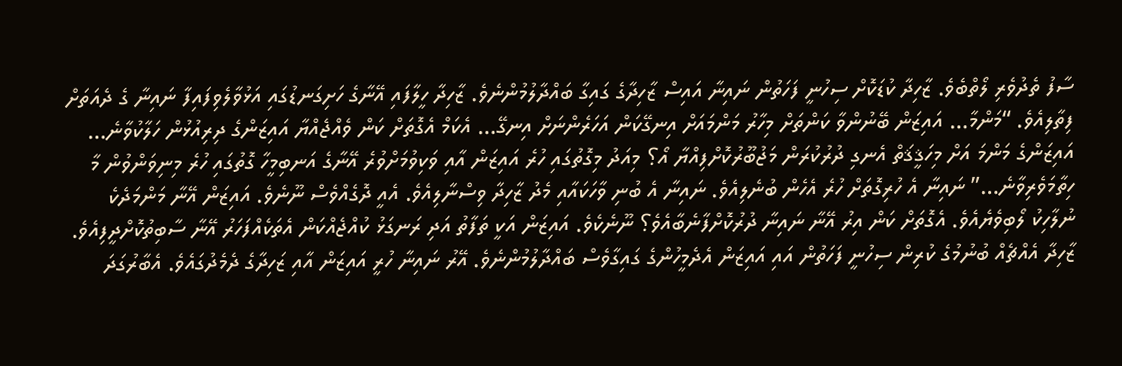ސާފު ތެދުވެރި ލޯތްބެވެ. ޒާހިދާ ކުޑަކޮށް ސިހުނީ ފަހަތުން ނައިނާ އައިސް ޒާހިދާގެ ގައިގާ ބައްދާލުމުންނެވެ. ޒާހިދާ ހީލާފައި އޭނާގެ ހަށިގަނޑުގައި އަޅުވާލެވިފައިފާ ނައިނާ ގެ ދެއަތަށް ފިތާލިއެވެ. “މަންމާ… އައިޒަން ބޭނުންވާ ކަންތަށް މިހާރު މަންމައަށް އިނގޭކަން އަހަރެންނަށް އިނގޭ… އެކަމް އެގޮތަށް ކަން ވެއްޖެއްޔާ އައިޒަންގެ ދިރިއުޅުން ހަލާކުވާނެ… އައިޒަންގެ މަންމަ އަށް މިހަޤީޤަތް އެނގި ދުރުކުރަން މަޖުބޫރުކޮށްފިއްޔާ އޯ؟ މިއަދު މިގޮތުގައި ހުރެ އައިޒަން އާއި ވަކިވުމަށްވުރެ އޭނާގެ އަނބިމީހާ ގޮތުގައި ހުރެ މިނިވަންވުން މާ ހިތާމަވެރިވާނެ…” ނައިނާ އެ ހުރިގޮތަށް ހުރެ އެހެން ބުނެލިއެވެ. ނައިނާ އެ ބުނި ވާހަކައާއި މެދު ޒާހިދާ ވިސްނާލިއެވެ. އެއީ ދޮގެއްވެސް ނޫނެވެ. އައިޒަން އޭނާ މަންމަދެކެ ނުލާހިކު ލޯބިވެޔެއެވެ. އެގޮތަށް ކަން އިރު އޭނާ ނައިނާ ދުރުކޮށްފާނެބާއެވެ؟ ނޫނެކެވެ. އައިޒަން އަކީ ތަފާތު އަދި ރަނގަޅު ކުއްޖެއްކަން އެތަކެއްފަހަރު އޭނާ ސާބިތުކޮށްދީފިއެވެ.
ޒާހިދާ އެއްޗެއް ބުނުމުގެ ކުރިން ސިހުނީ ފަހަތުން އައި އައިޒަން އެދެމީހުންގެ ގައިގާވެސް ބައްދާލުމުންނެވެ. އޭރު ނައިނާ ހުރީ އައިޒަން އާއި ޒަހިދާގެ ދެމެދުގައެވެ. އެބާރުގަދަ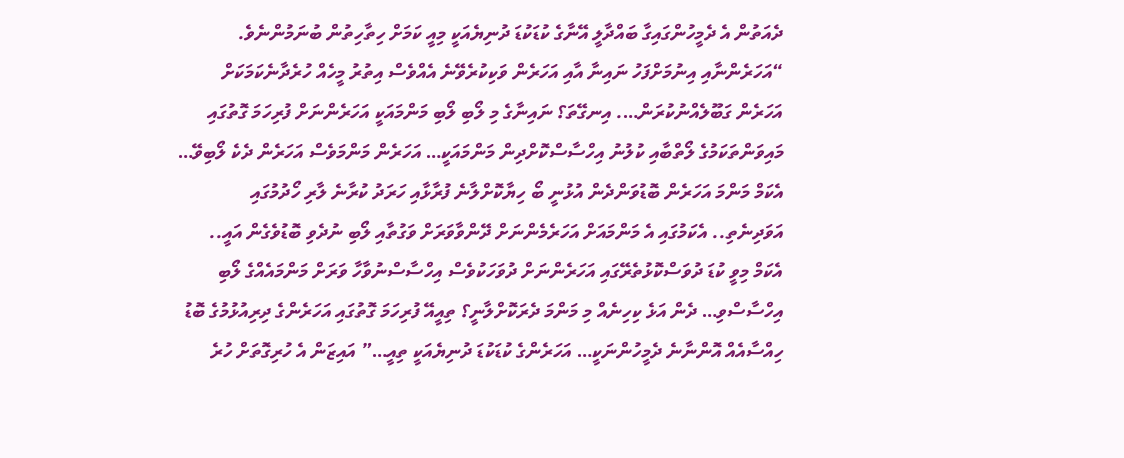ދެއަތުން އެ ދެމީހުންގައިގާ ބައްދާލީ އޭނާގެ ކުޑަކުޑަ ދުނިޔެއަކީ މިއީ ކަމަށް ހިތާހިތުން ބުނަމުންނެވެ. “އަހަރެންނާއި އިނުމަށްފަހު ނައިނާ އާއި އަހަރެން ވަކިކުރެވޭނެ އެއްވެސް އިތުރު މީހެއް ހުރެދާނެކަމަކަށް އަހަރެން ގަބޫލެއްނުކުރަން…. އިނގޭތަ؟ ނައިނާގެ މި ލޯބި ލޯބި މަންމައަކީ އަހަރެންނަށް ފުރިހަމަ ގޮތުގައި މައިވަންތަކަމުގެ ލޯތްބާއި ކުލުނު އިހްސާސްކޮށްދިން މަންމައަކީ… އަހަރެން މަންމަވެސް އަހަރެން ދެކެ ލޯބިވޭ… އެކަމް މަންމަ އަހަރެން ބޮޑުވަންދެން އުޅުނީ ބޯ ހިޔާކޮށްލާނެ ފުރާޅާއި ހަރަދު ކުރާނެ ލާރި ހޯދުމުގައި އަވަދިނެތި.. އެކަމުގައި އެ މަންމައަށް އަހަރެމެންނަށް ދޭންވާވަރަށް ވަގުތާއި ލޯބި ނުދެވި ބޮޑުވެގެން އައީ.. އެކަމް މިވީ ކުޑަ ދުވަސްކޮޅުތެރޭގައި އަހަރެންނަށް ދުވަހަކުވެސް އިހްސާސްނުވާހާ ވަރަށް މަންމައެއްގެ ލޯބި އިހްސާސްވި… ދެން އަޅެ ކިހިނެއް މި މަންމަ ދެރަކޮށްލާނީ؟ ތިއީއޭ ފުރިހަމަ ގޮތުގައި އަހަރެންގެ ދިރިއުޅުމުގެ ބޮޑު ހިއްސާއެއް އޮންނާނެ ދެމީހުންނަކީ… އަހަރެންގެ ކުޑަކުޑަ ދުނިޔެއަކީ ތިއީ…” އައިޒަން އެ ހުރިގޮތަށް ހުރެ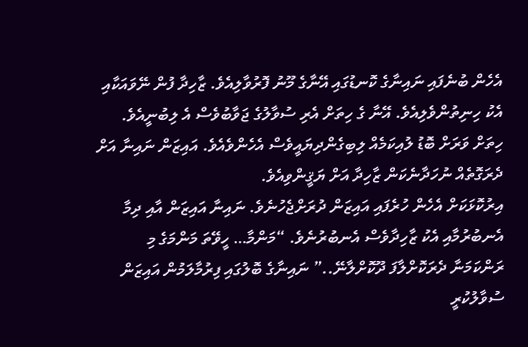އެހެން ބުނެފައި ނައިނާގެ ކޮނޑުގައި އޭނާގެ މޫނު ފޮރުވާލިއެވެ. ޒާހިދާ ފުން ނޭވައަކާއި އެކު ހިނިތުންވެލިއެވެ. އޭނާ ގެ ހިތަށް އެރި ސުވާލުގެ ޖަވާބުވެސް އެ ލިބުނީއެވެ. ހިތަށް ވަރަށް ބޮޑު ލުއިކަމެއް ލިބިގެންދިޔައީވެސް އެހެންވެއެވެ. އައިޒަން ނައިނާ އަށް ދެރަގޮތެއް ނުހަދާނެކަން ޒާހިދާ އަށް ޔަޤީންވިއެވެ.
އިރުކޮޅަކަށް އެހެން ހުރެފައި އައިޒަން ދުރަށްޖެހުނެވެ. ނައިނާ އައިޒަން އާއި ދިމާ އެނބުރުމާއި އެކު ޒާހިދާވެސް އެނބުރުނެވެ. “މަންމާ… ހީވޭތަ މަންމަގެ މި ރަންކަމަނާ ދެރަކޮށްލާފަ ދޫކޮށްލާނޭ..” ނައިނާގެ ބޮލުގައި ފިރުމާލަމުން އައިޒަން ސުވާލުކުރީ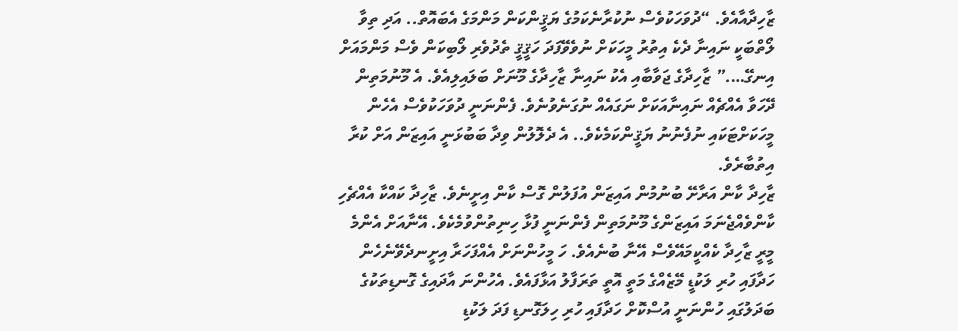ޒާހިދާއާއެވެ. “ދުވަހަކުވެސް ނުކުރާނެކަމުގެ ޔަޤީންކަން މަންމަގެ އެބައޮތް.. އަދި ތިވާ ލޯތްބަކީ ނައިނާ ދެކެ އިތުރު މީހަކަށް ނުވެވޭފަދަ ހަޤީޤީ ތެދުވެރި ލޯބިކަން ވެސް މަންމައަށް އިނގޭ….” ޒާހިދާގެ ޖަވާބާއި އެކު ނައިނާ ޒާހިދާގެ މޫނަށް ބަލައިލިއެވެ. އެ މޫނުމަތިން ދޭހަވާ އެއްޗެއް ނައިނާއަކަށް ނަގައެއް ނުގަނެވުނެވެ. ފެންނަނީ ދުވަހަކުވެސް އެހެން މީހަކަށްޓަކައި ނުފެނުނު ޔަޤީންކަމެކެވެ.. އެ ދެލޮލުން ވިދާ ބަބުޅަނީ އައިޒަން އަށް ކުރާ އިތުބާރެވެ.
ޒާހިދާ ކާން އަރާށޭ ބުނުމުން އައިޒަން އުފަލުން ގޮސް ކާން އިށީނެވެ. ޒާހިދާ ކައްކާ އެއްޗެހި ކާންވެއްޖެނަމަ އައިޒަންގެ މޫނުމަތިން ފެންނަނީ ފުޅާ ހިނިތުންވުމެކެވެ. އޭނާއަށް އެންމެ މީރީ ޒާހިދާ ކެއްކީމައޭވެސް އޭނާ ބުނެއެވެ. ހަ މީހުންނަށް އެއްފަހަރާ އިށީނދެވޭނެހެން ހަދާފައި ހުރި ލަކުޑީ މޭޒެއްގެ މަތީ އޮތީ ތަރަފާލު އަޅާފައެވެ. އެހުންނަ އާދައިގެ ގޮނޑިތަކުގެ ބަދަލުގައި ހުންނަނީ އުސްކޮށް ހަދާފައި ހުރި ހިލަގޮނޑި ފަދަ ލަކުޑި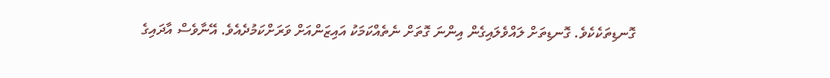ގޮނޑިތަކެކެވެ. ގޮނޑިތަށް ލައްވެލައިގެން އިންނަ ގޮތަށް ނެތެއްކަމަކު އައިޒަންއަށް ވަރަށްކަމުދެއެވެ. އޭނާވެސް އާދައިގެ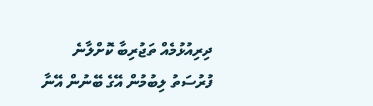ދިރިއުޅުމެއް ތަޖުރިބާ ކޮށްލާނެ ފުރުސަތު ލިބުމުން އޭގެ ބޭނުން އޭނާ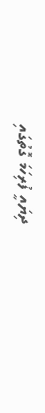ދިޔައީ ފުރިހަމަ ގޮތުގައި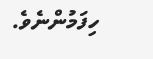ހިފަމުންނެވެ.